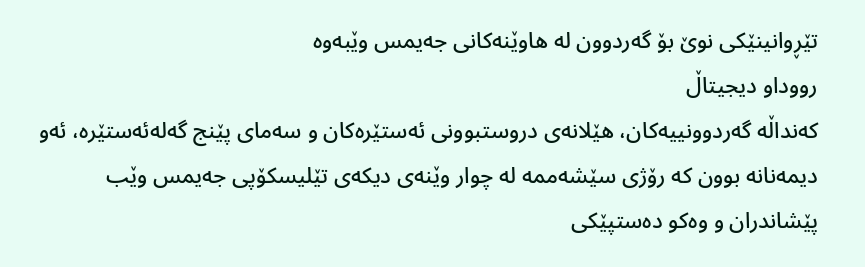تێڕوانینێکی نوێ بۆ گەردوون لە هاوێنەکانی جەیمس وێبەوە
رووداو دیجیتاڵ
کەنداڵە گەردوونییەکان، هێلانەی دروستبوونی ئەستێرەکان و سەمای پێنج گەلەئەستێرە، ئەو دیمەنانە بوون کە رۆژی سێشەممە لە چوار وێنەی دیکەی تێلیسکۆپی جەیمس وێب پێشاندران و وەکو دەستپێکی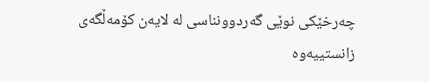چەرخێکی نوێی گەردوونناسی لە لایەن کۆمەڵگەی زانستییەوە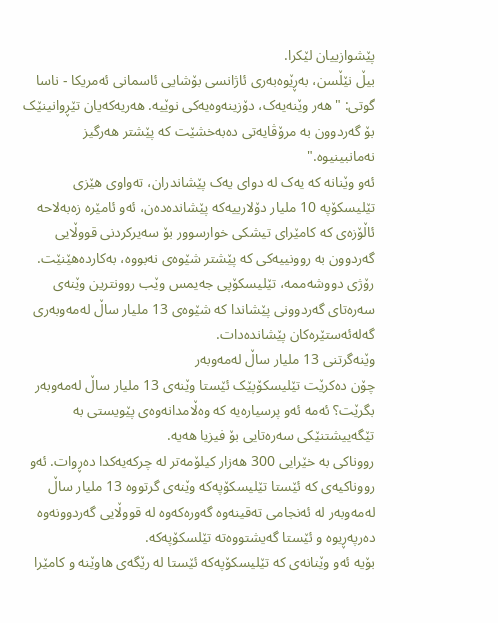پێشوازییان لێکرا.
بیڵ نێڵسن، بەڕێوەبەری ئاژانسی بۆشایی ئاسمانی ئەمریکا - ناسا گوتی: "هەر وێنەیەک، دۆزینەوەیەکی نوێیە. هەریەکەیان تێڕوانینێک بۆ گەردوون بە مرۆڤایەتی دەبەخشێت کە پێشتر هەرگیز نەمانبینیوە."
ئەو وێنانە کە یەک لە دوای یەک پێشاندران، تەواوی هێزی تێلیسکۆپە 10 ملیار دۆلارییەکە پێشاندەدەن، ئەو ئامێرە زەبەلاحە ئاڵۆزەی کە کامێرای تیشکی خوارسوور بۆ سەیرکردنی قووڵایی گەردوون بە روونییەکی کە پێشتر شێوەی نەبووە، بەکاردەهێنێت. رۆژی دووشەممە، تێلیسکۆپی جەیمس وێب روونترین وێنەی سەرەتای گەردوونی پێشاندا کە شێوەی 13 ملیار ساڵ لەمەوبەری گەلەئەستێرەکان پێشاندەدات.
وێنەگرتنی 13 ملیار ساڵ لەمەوبەر
چۆن دەکرێت تێلیسکۆپێک ئێستا وێنەی 13 ملیار ساڵ لەمەوبەر بگرێت؟ ئەمە ئەو پرسیارەیە کە وەڵامدانەوەی پێویستی بە تێگەییشتنێکی سەرەتایی بۆ فیزیا هەیە.
رووناکی بە خێرایی 300 هەزار کیلۆمەتر لە چرکەیەکدا دەڕوات. ئەو رووناکیەی کە ئێستا تێلیسکۆپەکە وێنەی گرتووە 13 ملیار ساڵ لەمەوبەر لە ئەنجامی تەقینەوە گەورەکەوە لە قووڵایی گەردوونەوە دەرپەڕیوە و ئێستا گەیشتووەتە تێلسکۆپەکە.
بۆیە ئەو وێنانەی کە تێلیسکۆپەکە ئێستا لە رێگەی هاوێنە و کامێرا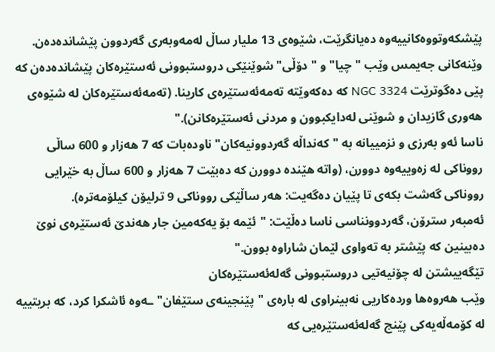پێشکەوتووەکانییەوە دەیانگرێت، شێوەی 13 ملیار ساڵ لەمەوبەری گەردوون پێشاندەدەن.
وێنەکانی جەیمس وێب "چیا" و "دۆڵی" شوێنێکی دروستبوونی ئەستێرەکان پێشاندەدەن کە پێی دەگوترێت NGC 3324 کە دەکەوێتە تەمەئەستێرەی کارینا. (تەمەئەستێرەکان لە شێوەی هەوری گازیدان و شوێنی لەدایکبوون و مردنی ئەستێرەکانن)."
ناسا ئەو بەرزی و نزمییانە بە "کەنداڵە گەردوونیەکان" ناودەبات کە 7 هەزار و 600 ساڵی رووناکی لە زەوییەوە دوورن، (واتە هێندە دوورن کە دەبێت 7 هەزار و 600 ساڵ بە خێرایی رووناکی گەشت بکەی تا پێیان دەگەیت: هەر ساڵێکی رووناکی 9 ترلیۆن کیلۆمەترە).
ئەمبەر سترۆن، گەردوونناسی ناسا دەڵێت: "ئێمە بۆ یەکەمین جار هەندێ ئەستێرەی نوێ دەبینین کە پێشتر بە تەواوی لێمان شاراوە بوون."
تێگەییشتن لە چۆنیەتیی دروستبوونی گەلەئەستێرەکان
وێب هەروەها وردەکاریی نەبینراوی لە بارەی "پێنجینەی ستێفان"ـەوە ئاشکرا کرد، کە بریتییە لە کۆمەڵەیەکی پێنج گەلەئەستێرەیی کە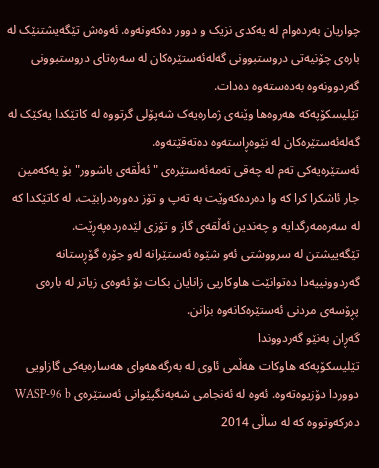چواریان بەردەوام لە یەکدی نزیک و دوور دەکەونەوە. ئەوەش تێگەیشتنێک لە بارەی چۆنیەتی دروستبوونی گەلەئەستێرەکان لە سەرەتای دروستبوونی گەردوونەوە بەدەستەوە دەدات.
تێلیسکۆپەکە هەروەها وێنەی ژمارەیەک شەپۆلی گرتووە لە کاتێکدا یەکێک لە گەلەئەستێرەکان لە نێوەڕاستەوە دەتەقێتەوە.
ئەستێرەیەکی تەم لە چەقی تەمەئەستێرەی "ئەڵقەی باشوور" بۆ یەکەمین جار ئاشکرا کرا کە وا دەردەکەوێت بە تەپ و تۆز دەورەدرابێت، لە کاتێکدا کە لە سەرەمەرگدایە و چەندین ئەڵقەی گاز و تۆزی لێدەردەپەڕێت.
تێگەییشتن لە سرووشتی ئەو شێوە ئەستێرانە لەو جۆرە گۆڕستانە گەردوونییەدا دەتوانێت هاوکاریی زانایان بکات بۆ ئەوەی زیاتر لە بارەی پڕۆسەی مردنی ئەستێرەکانەوە بزانن.
گەڕان بەنێو گەردووندا
تێلیسکۆپەکە هاوکات هەڵمی ئاوی لە بەرگەهەوای هەسارەیەکی گازاویی دووردا دۆزیوەتەوە. ئەوە لە ئەنجامی شەبەنگپێوانی ئەستێرەی WASP-96 b دەرکەوتووە کە لە ساڵی 2014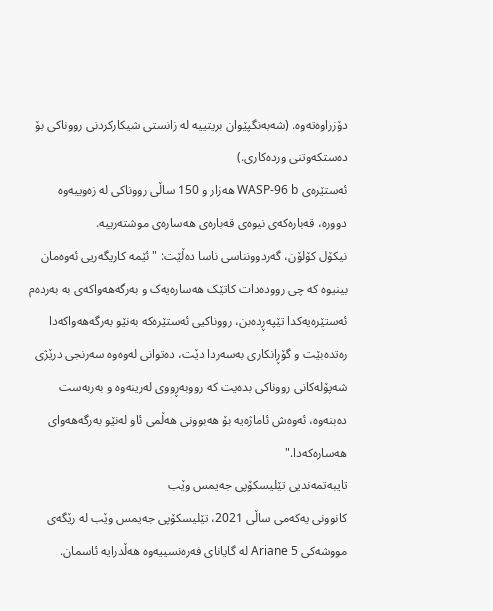دۆزراوەتەوە. (شەبەنگپێوان بریتییە لە زانستی شیکارکردنی رووناکی بۆ دەستکەوتنی وردەکاری.)
ئەستێرەی WASP-96 b هەزار و 150 ساڵی رووناکی لە زەوییەوە دوورە، قەبارەکەی نیوەی قەبارەی هەسارەی موشتەرییە.
نیکۆل کۆلۆن، گەردوونناسی ناسا دەڵێت: "ئێمە کاریگەریی ئەوەمان بینیوە کە چی روودەدات کاتێک هەسارەیەک و بەرگەهەواکەی بە بەردەم ئەستێرەیەکدا تێپەڕدەبن، رووناکیی ئەستێرەکە بەنێو بەرگەهەواکەدا رەتدەبێت و گۆڕانکاری بەسەردا دێت، دەتوانی لەوەوە سەرنجی درێژی شەپۆلەکانی رووناکی بدەیت کە رووبەڕووی لەرینەوە و بەربەست دەبنەوە، ئەوەش ئاماژەیە بۆ هەبوونی هەڵمی ئاو لەنێو بەرگەهەوای هەسارەکەدا."
تایبەتمەندیی تێلیسکۆپی جەیمس وێب
کانوونی یەکەمی ساڵی 2021، تێلیسکۆپی جەیمس وێب لە رێگەی مووشەکی Ariane 5 لە گایانای فەرەنسییەوە هەڵدرایە ئاسمان.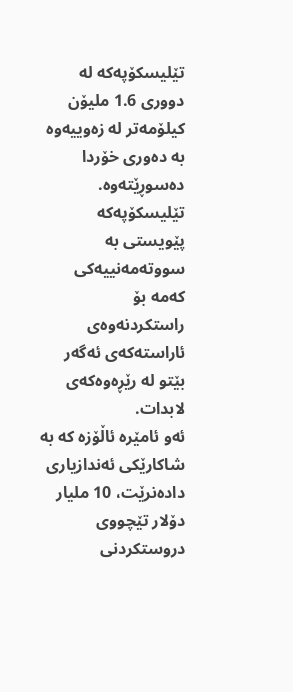تێلیسکۆپەکە لە دووری 1.6 ملیۆن کیلۆمەتر لە زەوییەوە بە دەوری خۆردا دەسوڕێتەوە. تێلیسکۆپەکە پێویستی بە سووتەمەنییەکی کەمە بۆ راستکردنەوەی ئاراستەکەی ئەگەر بێتو لە رێڕەوەکەی لابدات.
ئەو ئامێرە ئاڵۆزە کە بە شاکارێکی ئەندازیاری دادەنرێت، 10 ملیار دۆلار تێچووی دروستکردنی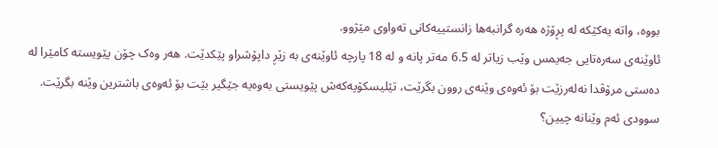بووە، واتە یەکێکە لە پڕۆژە هەرە گرانبەها زانستییەکانی تەواوی مێژوو.
ئاوێنەی سەرەتایی جەیمس وێب زیاتر لە 6.5 مەتر پانە و لە 18 پارچە ئاوێنەی بە زێڕ داپۆشراو پێکدێت. هەر وەک چۆن پێویستە کامێرا لە دەستی مرۆڤدا نەلەرزێت بۆ ئەوەی وێنەی روون بگرێت، تێلیسکۆپەکەش پێویستی بەوەیە جێگیر بێت بۆ ئەوەی باشترین وێنە بگرێت.
سوودی ئەم وێنانە چیین؟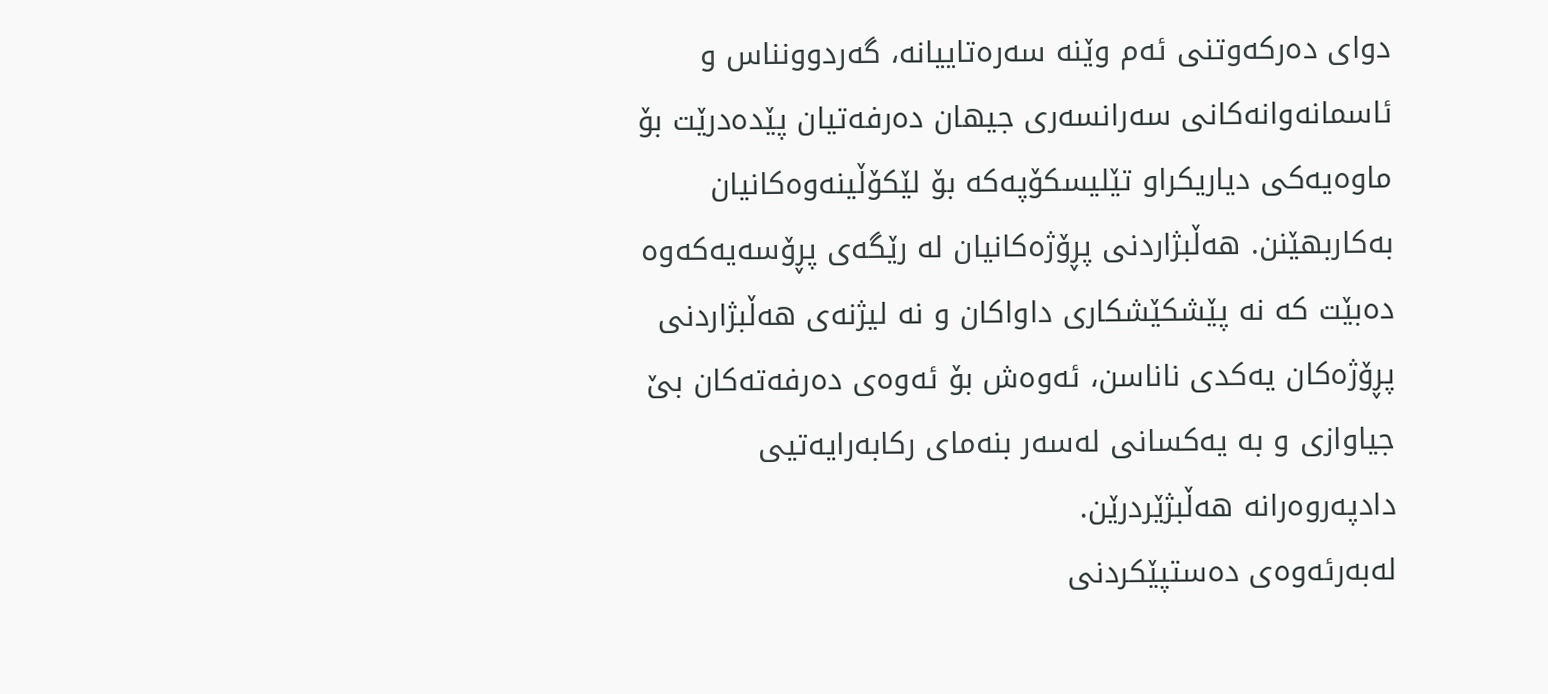دوای دەرکەوتنی ئەم وێنە سەرەتاییانە، گەردوونناس و ئاسمانەوانەکانی سەرانسەری جیهان دەرفەتیان پێدەدرێت بۆ ماوەیەکی دیاریکراو تێلیسکۆپەکە بۆ لێکۆڵینەوەکانیان بەکاربهێنن. هەڵبژاردنی پڕۆژەکانیان لە رێگەی پڕۆسەیەکەوە دەبێت کە نە پێشكێشکاری داواکان و نە لیژنەی هەڵبژاردنی پڕۆژەکان یەکدی ناناسن، ئەوەش بۆ ئەوەی دەرفەتەکان بێ جیاوازی و بە یەکسانی لەسەر بنەمای رکابەرایەتیی دادپەروەرانە هەڵبژێردرێن.
لەبەرئەوەی دەستپێکردنی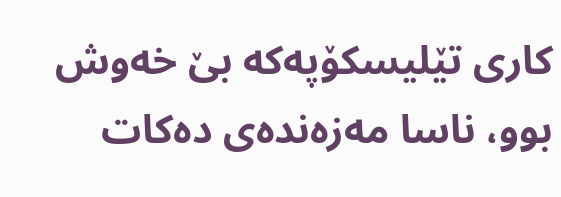کاری تێلیسکۆپەکە بێ خەوش بوو، ناسا مەزەندەی دەکات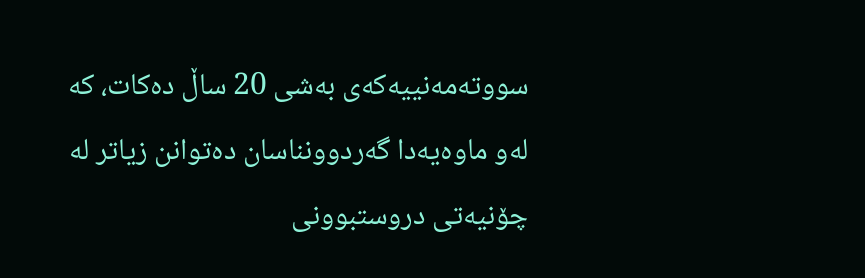سووتەمەنییەکەی بەشی 20 ساڵ دەکات، کە لەو ماوەیەدا گەردوونناسان دەتوانن زیاتر لە چۆنیەتی دروستبوونی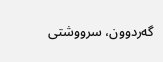گەردوون، سرووشتی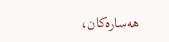هەسارەکان،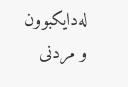لەدایکبوون و مردنی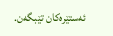ئەستێرەکان تێبگەن.